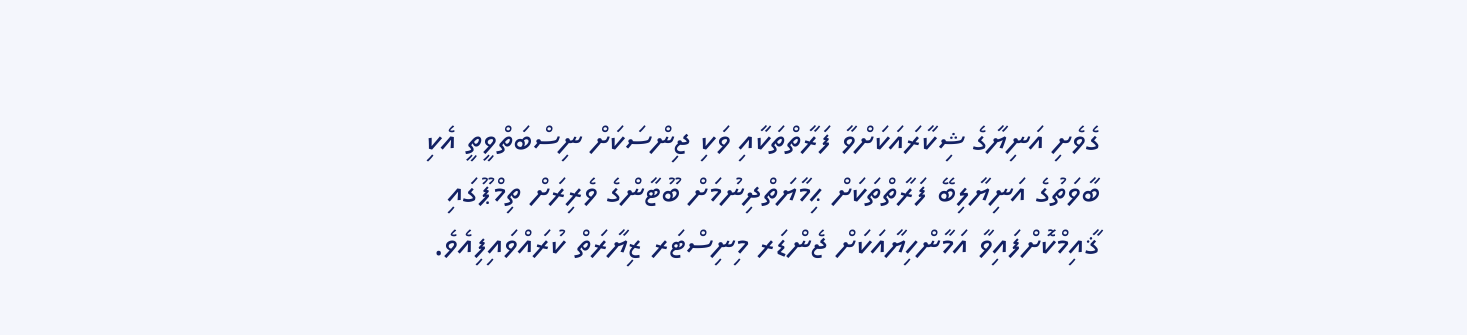ގެވެށި އަނިޔާގެ ޝިކާރައަކަށްވާ ފަރާތްތަކާއި ވަކި ޖިންސަކަށް ނިސްބަތްވީތީ އެކި ބާވަތުގެ އަނިޔާލިބޭ ފަރާތްތަކަށް ޙިމާޔަތްދިނުމަށް ބޫޓާންގެ ވެރިރަށް ތިމްޕޫގައި ޤާއިމްކޮށްފައިވާ އަމާންހިޔާއަކަށް ޖެންޑަރ މިނިސްޓަރ ޒިޔާރަތް ކުރައްވައިފިއެވެ.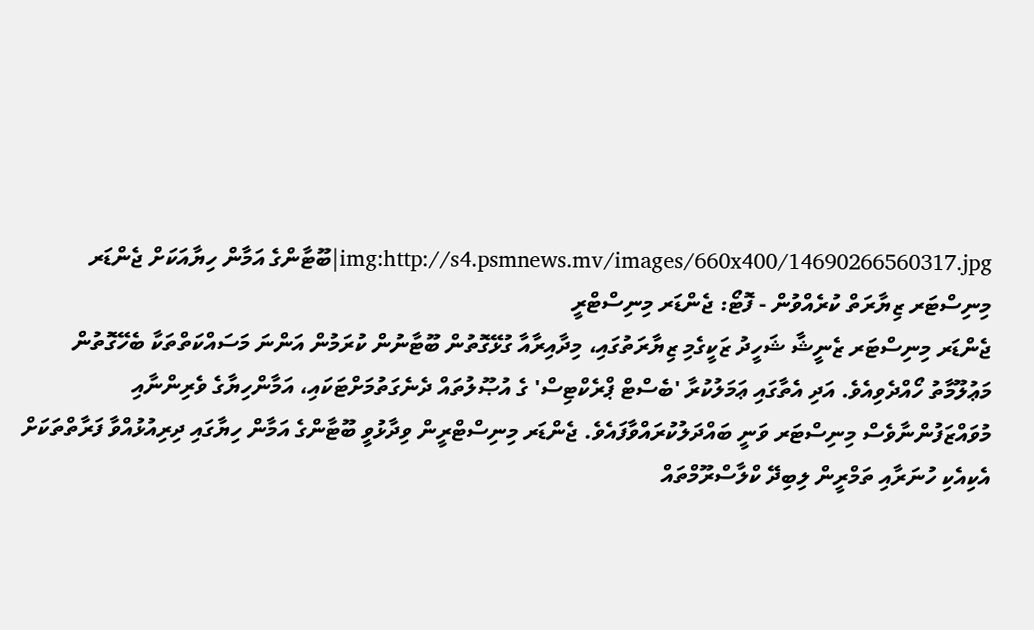img:http://s4.psmnews.mv/images/660x400/14690266560317.jpg|ބޫޓާންގެ އަމާން ހިޔާއަކަށް ޖެންޑަރ މިނިސްޓަރ ޒިޔާރަތް ކުރެއްވުން - ފޮޓޯ: ޖެންޑަރ މިނިސްޓްރީ
ޖެންޑަރ މިނިސްޓަރ ޒެނީޝާ ޝަހީދު ޒަކީގެމި ޒިޔާރަތުގައި، މިދާއިރާއާ ގުޅޭގޮތުން ބޫޓާނުން ކުރަމުން އަންނަ މަސައްކަތްތަކާ ބެހޭގޮތުން މަޢުލޫމާތު ހޯއްދެވިއެވެ. އަދި އެތާގައި ޢަމަލުކުރާ 'ބެސްޓް ޕްރެކްޓިސް' ގެ އުޞޫލުތައް ދެނެގަތުމަށްޓަކައި، އަމާންހިޔާގެ ވެރިންނާއި މުވައްޒަފުންނާވެސް މިނިސްޓަރ ވަނީ ބައްދަލުކުރައްވާފައެވެ. ޖެންޑަރ މިނިސްޓްރީން ވިދާޅުވީ ބޫޓާންގެ އަމާން ހިޔާގައި ދިރިއުޅުއްވާ ފަރާތްތަކަށް އެކިއެކި ހުނަރާއި ތަމްރީން ލިބިދޭ ކްލާސްރޫމްތައް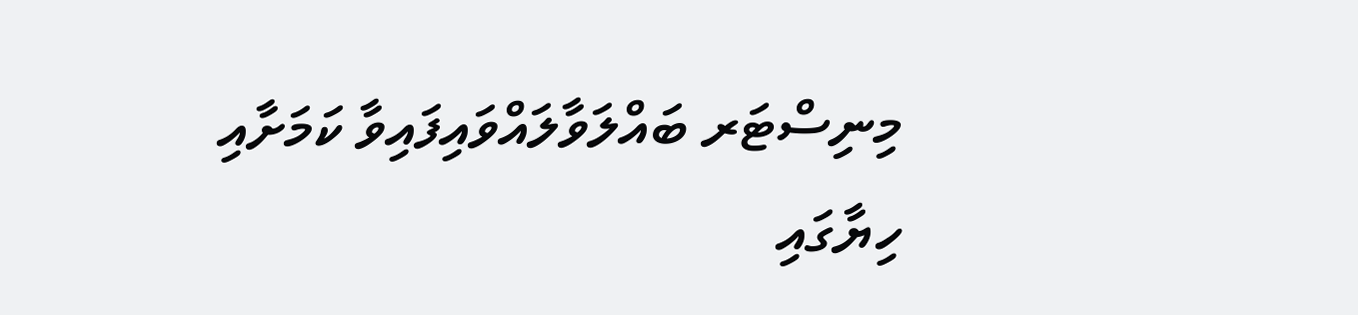މިނިސްޓަރ ބައްލަވާލައްވައިފައިވާ ކަމަށާއި ހިޔާގައި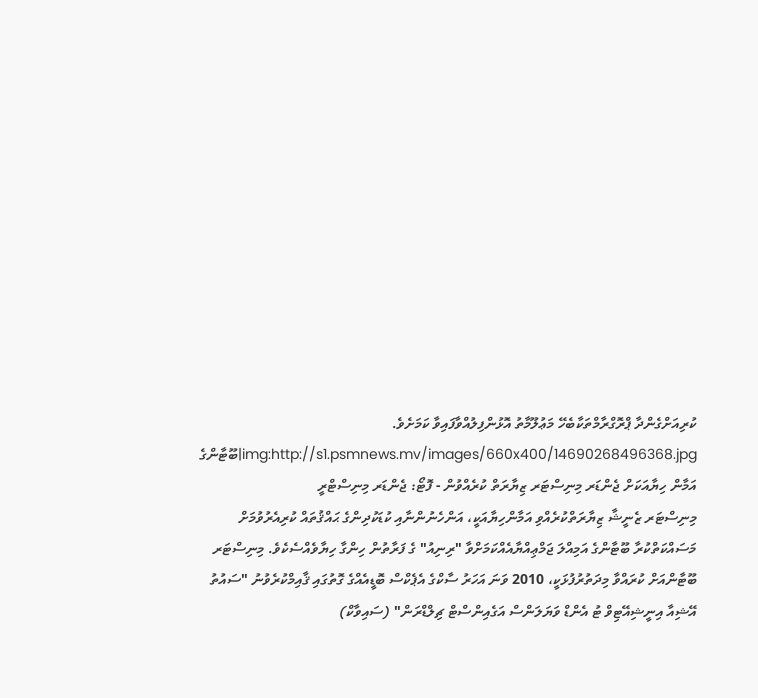ކުރިއަށްގެންދާ ޕްރޮގްރާމްތަކާބެހޭ މަޢުލޫމާތު އޮޅުންފިލުއްވާފައިވާ ކަމަށެވެ. img:http://s1.psmnews.mv/images/660x400/14690268496368.jpg|ބޫޓާންގެ އަމާން ހިޔާއަކަށް ޖެންޑަރ މިނިސްޓަރ ޒިޔާރަތް ކުރެއްވުން - ފޮޓޯ: ޖެންޑަރ މިނިސްޓްރީ
މިނިސްޓަރ ޒެނީޝާ ޒިޔާރަތްކުރެއްވި އަމާންހިޔާއަކީ، އަންހެނުންނާއި ކުޑަކުދިންގެ ޙައްޤުތައް ކުރިއެރުވުމަށް މަސައްކަތްކުރާ ބޫޓާންގެ އަމިއްލަ ޖަމްޢިއްޔާއެއްކަމަށްވާ "ރިނިއު" ގެ ފަރާތުން ހިންގާ ހިޔާވެއްސެކެވެ. މިނިސްޓަރ ބޫޓާންއަށް ކުރައްވާ މިދަތުރުފުޅަކީ، 2010 ވަނަ އަހަރު ސާކްގެ އެޕެކްސް ބޮޑީއެއްގެ ގޮތުގައި ޤާއިމްކުރެވުނު "ސައުތު އޭޝިއާ އިނީޝިއޭޓިވް ޓު އެންޑް ވަޔަލަންސް އަގެއިންސްޓް ޗިލްޑްރަން" (ސައިވާކް)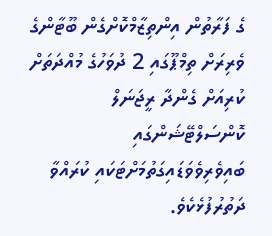ގެ ފަރާތުން އިންތިޒާމްކޮށްގެން ބޫޓާންގެ ވެރިރަށް ތިމްޕޫގައި 2 ދުވަހުގެ މުއްދަތަށް ކުރިއަށް ގެންދާ ރީޖަނަލް ކޮންސަލްޓޭޝަންގައި ބައިވެރިވެވަޑައިގަތުމަށްޓަކައި ކުރައްވާ ދަތުރުފުޅެކެވެ.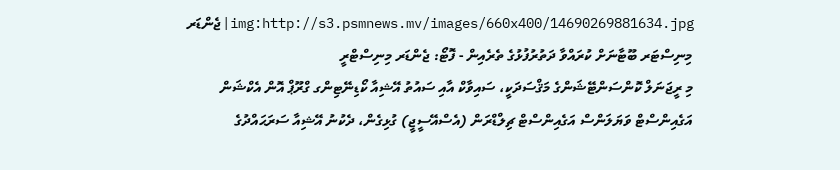img:http://s3.psmnews.mv/images/660x400/14690269881634.jpg|ޖެންޑަރ މިނިސްޓަރ ބޫޓާނަށް ކުރައްވާ ދަތުރުފުޅުގެ ތެރެއިން - ފޮޓޯ: ޖެންޑަރ މިނިސްޓްރީ
މި ރީޖަނަލް ކޮންސަންޓޭޝަންގެ މަޤްސަދަކީ، ސައިވާކް އާއި ސައުތު އޭޝިއާ ކޯޑިނޭޓިންގ ގްރޫޕް އޮން އެކްޝަން އަގެއިންސްޓް ވަޔަލަންސް އަގެއިންސްޓް ޗިލްޑްރަން (އެސްއޭސީޖީ) ގުޅިގެން، ދެކުނު އޭޝިއާ ސަރަޙައްދުގެ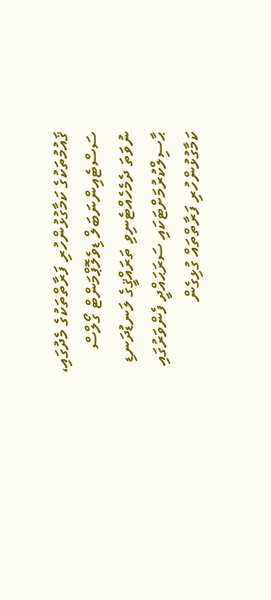ޤައުމުތަކުގެ ކަމާގުޅުންހުރި ފަރާތްތަކުގެ މެދުގައި، ސަސްޓެއިންނަބަލް ޑިވެލޮޕްމަންޓް ގޯލްސް ނުވަތަ ދެމެހެއްޓެނިވި ތަރައްޤީގެ ލަނޑުދަނޑި ޙާސިލްކުރުމަށްޓަކައި ސަރަޙައްދީ ފެންވަރުގައި ކަމާގުޅުންހުރި ފަރާތްތައް ގުޅިގެން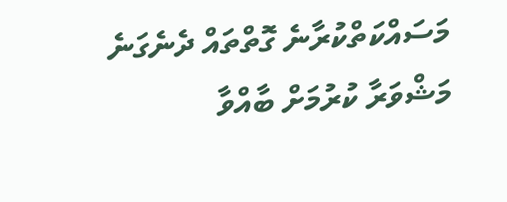މަސައްކަތްކުރާނެ ގޮތްތައް ދެނެގަނެ މަޝްވަރާ ކުރުމަށް ބާއްވާ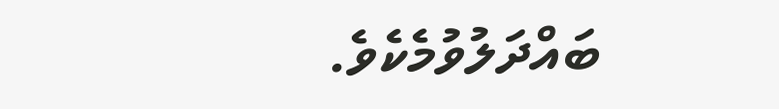ބައްދަލުވުމެކެވެ.